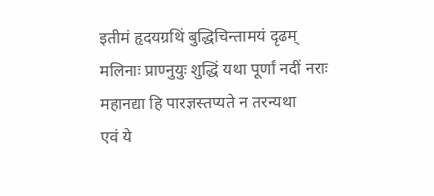इतीमं हृदयग्रथिं बुद्धिचिन्तामयं दृढम्
मलिनाः प्राण्नुयुः शुद्धिं यथा पूर्णां नदीं नराः
महानद्या हि पारज्ञस्तप्यते न तरन्यथा
एवं ये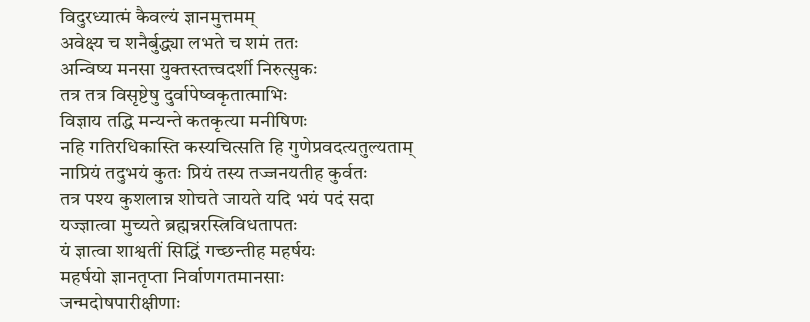विदुरध्यात्मं कैवल्यं ज्ञानमुत्तमम्
अवेक्ष्य च शनैर्बुद्ध्या लभते च शमं ततः
अन्विष्य मनसा युक्तस्तत्त्वदर्शी निरुत्सुकः
तत्र तत्र विसृष्टेषु दुर्वापेष्वकृतात्माभिः
विज्ञाय तद्धि मन्यन्ते कतकृत्या मनीषिणः
नहि गतिरधिकास्ति कस्यचित्सति हि गुणेप्रवदत्यतुल्यताम्
नाप्रियं तदुभयं कुतः प्रियं तस्य तज्जनयतीह कुर्वतः
तत्र पश्य कुशलान्न शोचते जायते यदि भयं पदं सदा
यज्ज्ञात्वा मुच्यते ब्रह्मन्नरस्त्रिविधतापतः
यं ज्ञात्वा शाश्वतीं सिद्धिं गच्छन्तीह महर्षयः
महर्षयो ज्ञानतृप्ता निर्वाणगतमानसाः
जन्मदोषपारीक्षीणाः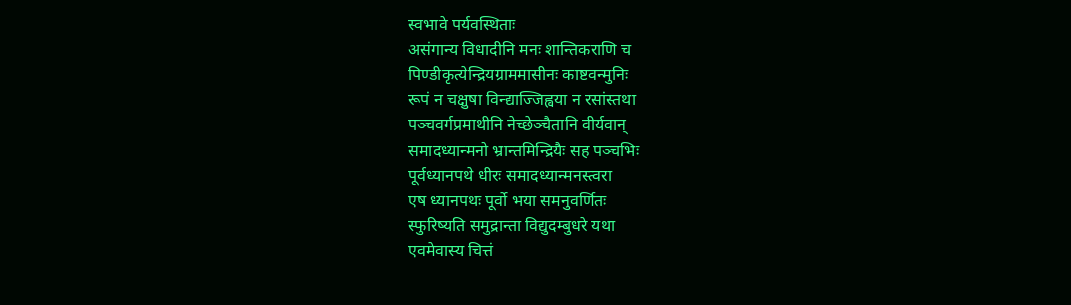स्वभावे पर्यवस्थिताः
असंगान्य विधादीनि मनः शान्तिकराणि च
पिण्डीकृत्येन्द्रियग्राममासीनः काष्टवन्मुनिः
रूपं न चक्षुषा विन्द्याज्जिह्वया न रसांस्तथा
पञ्चवर्गप्रमाथीनि नेच्छेञ्चैतानि वीर्यवान्
समादध्यान्मनो भ्रान्तमिन्द्रियैः सह पञ्चभिः
पूर्वध्यानपथे धीरः समादध्यान्मनस्त्वरा
एष ध्यानपथः पूर्वो भया समनुवर्णितः
स्फुरिष्यति समुद्रान्ता विद्युदम्बुधरे यथा
एवमेवास्य चित्तं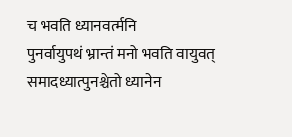च भवति ध्यानवर्त्मनि
पुनर्वायुपथं भ्रान्तं मनो भवति वायुवत्
समादध्यात्पुनश्चेतो ध्यानेन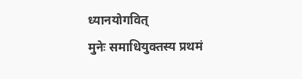ध्यानयोगवित्
मुनेः समाधियुक्तस्य प्रथमं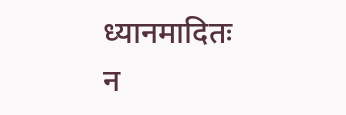ध्यानमादितः
न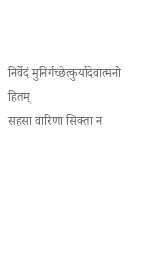निर्वेदं मुनिर्गच्छेत्कुर्यादेवात्मनो हितम्
सहसा वारिणा सिक्ता न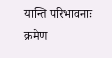यान्ति परिभावनाः
क्रमेण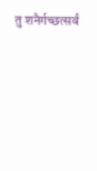तु शनैर्गच्छत्सर्वं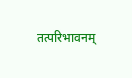तत्परिभावनम्